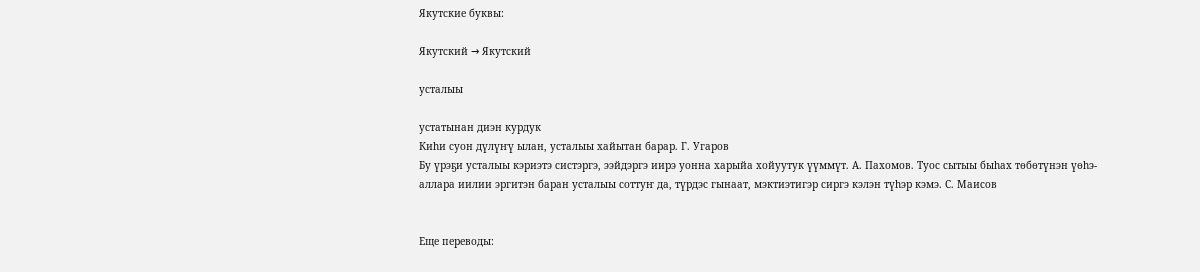Якутские буквы:

Якутский → Якутский

усталыы

устатынан диэн курдук
Киһи суон дүлүҥү ылан, усталыы хайытан барар. Г. Угаров
Бу үрэҕи усталыы кэриэтэ систэргэ, ээйдэргэ иирэ уонна харыйа хойуутук үүммүт. А. Пахомов. Туос сытыы быһах төбөтүнэн үөһэ-аллара иилии эргитэн баран усталыы соттуҥ да, түрдэс гынаат, мэктиэтигэр сиргэ кэлэн түһэр кэмэ. С. Маисов


Еще переводы: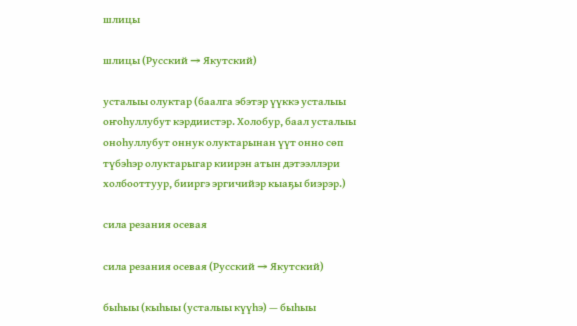шлицы

шлицы (Русский → Якутский)

усталыы олуктар (баалга эбэтэр үүккэ усталыы оҥоһуллубут кэрдиистэр. Холобур, баал усталыы оноһуллубут оннук олуктарынан үүт онно сөп түбэһэр олуктарыгар киирэн атын дэтээллэри холбооттуур, бииргэ эргичийэр кыаҕы биэрэр.)

сила резания осевая

сила резания осевая (Русский → Якутский)

быһыы (кыһыы (усталыы күүһэ) — быһыы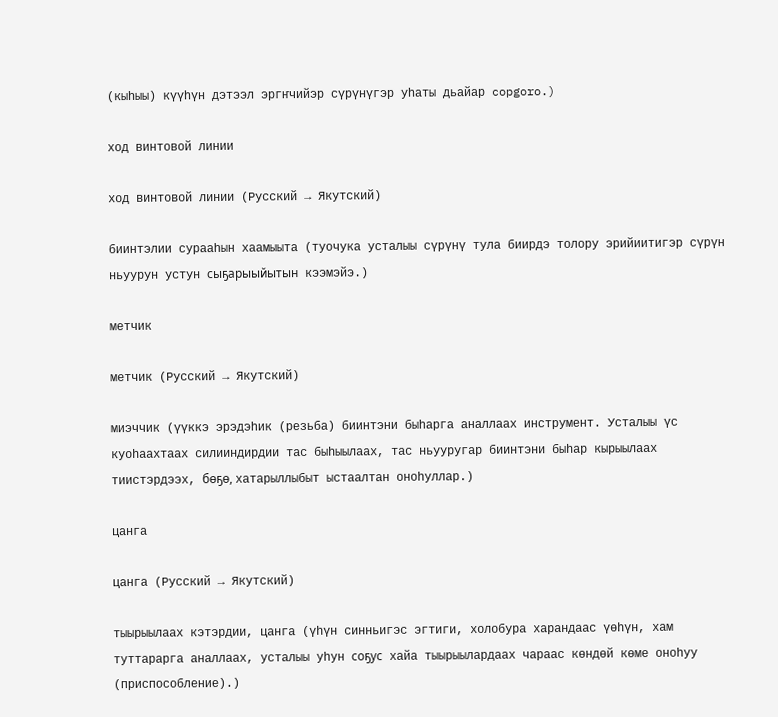(кыһыы) күүһүн дэтээл эргҥчийэр сүрүнүгэр уһаты дьайар copgoro.)

ход винтовой линии

ход винтовой линии (Русский → Якутский)

биинтэлии сурааһын хаамыыта (туочука усталыы сүрүнү тула биирдэ толору эрийиитигэр сүрүн ньуурун устун сыҕарыыйытын кээмэйэ.)

метчик

метчик (Русский → Якутский)

миэччик (үүккэ эрэдэһик (резьба) биинтэни быһарга аналлаах инструмент. Усталыы үс куоһаахтаах силииндирдии тас быһыылаах, тас ньууругар биинтэни быһар кырыылаах тиистэрдээх, бөҕө, хатарыллыбыт ыстаалтан оноһуллар.)

цанга

цанга (Русский → Якутский)

тыырыылаах кэтэрдии, цанга (үһүн синньигэс эгтиги, холобура харандаас үөһүн, хам туттарарга аналлаах, усталыы уһун соҕус хайа тыырыылардаах чараас көндөй көме оноһуу (приспособление).)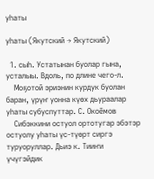уһаты

уһаты (Якутский → Якутский)

  1. сыһ. Устатынан буолар гына, усталыы. Вдоль, по длине чего-л.
    Моҕотой эриэнин курдук буолан баран, үрүҥ уонна күөх дьураалар уһаты субуспуттар. С. Окоёмов
    Сибэккини остуол ортотугар эбэтэр остуолу уһаты үс-түөрт сиргэ туруоруллар. Дьиэ к. Тииҥи үчүгэйдик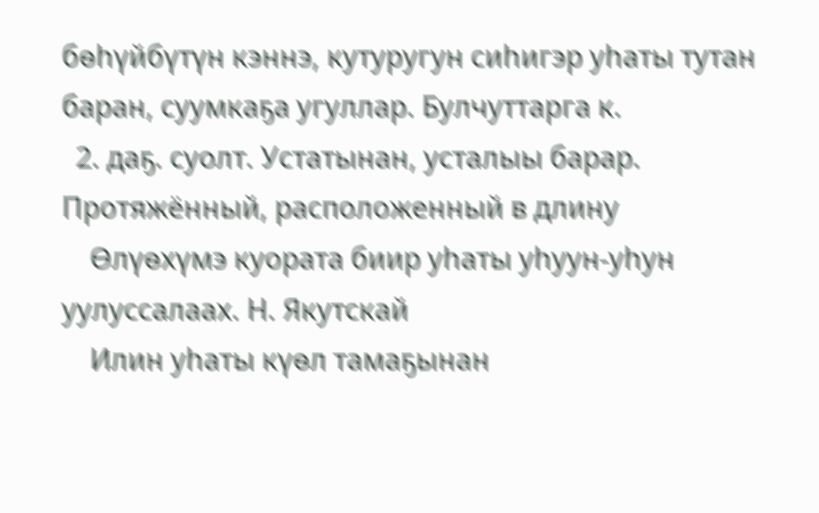бөһүйбүтүн кэннэ, кутуругун сиһигэр уһаты тутан баран, суумкаҕа угуллар. Булчуттарга к.
  2. даҕ. суолт. Устатынан, усталыы барар. Протяжённый, расположенный в длину
    Өлүөхүмэ куората биир уһаты уһуун-уһун уулуссалаах. Н. Якутскай
    Илин уһаты күөл тамаҕынан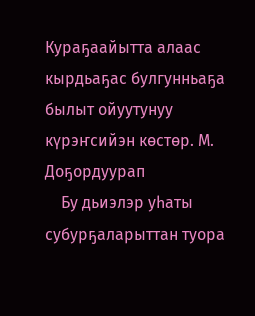Кураҕаайытта алаас кырдьаҕас булгунньаҕа былыт ойуутунуу күрэҥсийэн көстөр. М. Доҕордуурап
    Бу дьиэлэр уһаты субурҕаларыттан туора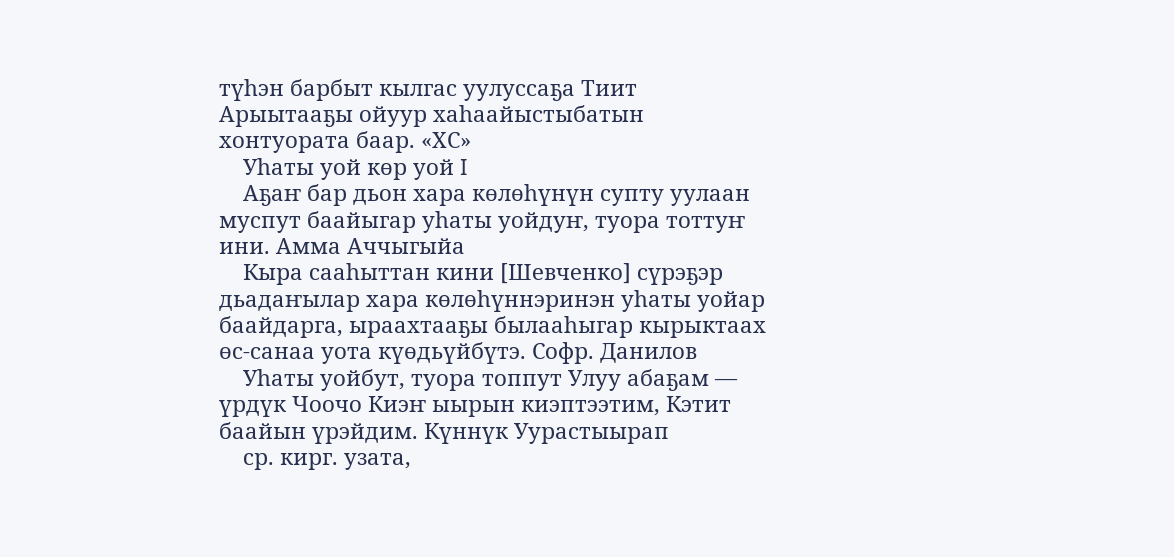түһэн барбыт кылгас уулуссаҕа Тиит Арыытааҕы ойуур хаһаайыстыбатын хонтуората баар. «ХС»
    Уһаты уой көр уой I
    Аҕаҥ бар дьон хара көлөһүнүн супту уулаан муспут баайыгар уһаты уойдуҥ, туора тоттуҥ ини. Амма Аччыгыйа
    Кыра сааһыттан кини [Шевченко] сүрэҕэр дьадаҥылар хара көлөһүннэринэн уһаты уойар баайдарга, ыраахтааҕы былааһыгар кырыктаах өс-санаа уота күөдьүйбүтэ. Софр. Данилов
    Уһаты уойбут, туора топпут Улуу абаҕам — үрдүк Чоочо Киэҥ ыырын киэптээтим, Кэтит баайын үрэйдим. Күннүк Уурастыырап
    ср. кирг. узата,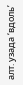алт. узада ‘вдоль’